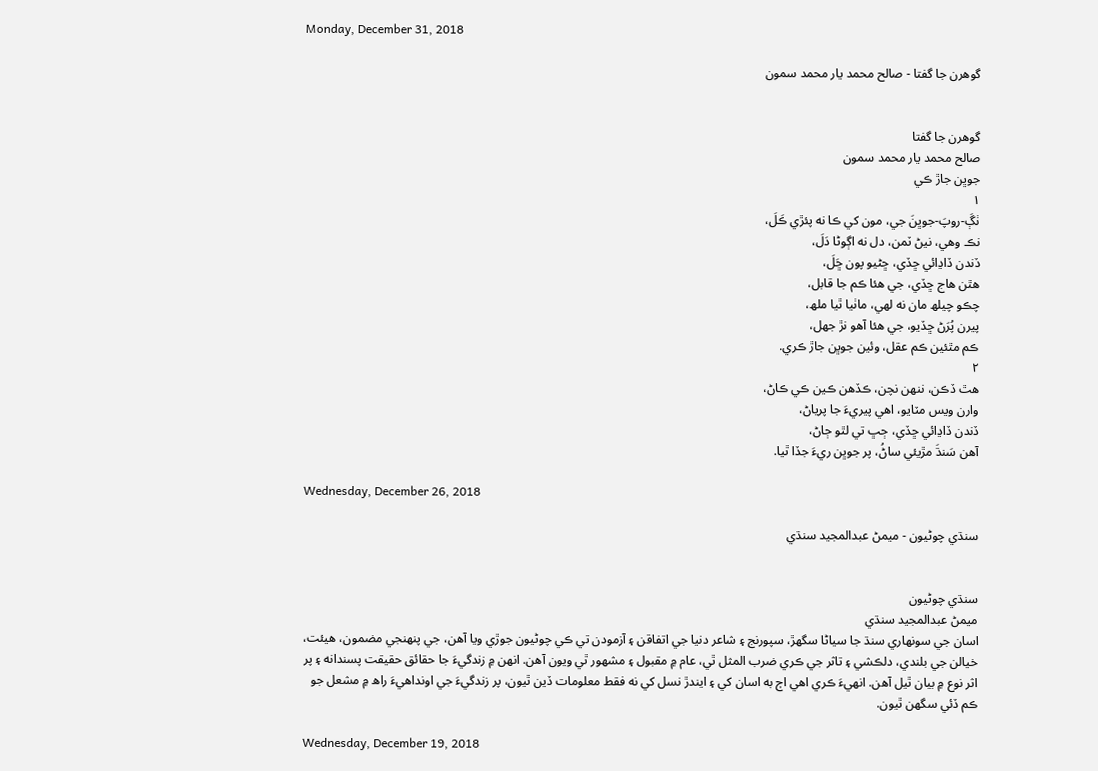Monday, December 31, 2018

گوھرن جا گفتا - صالح محمد يار محمد سمون


گوھرن جا گفتا
صالح محمد يار محمد سمون
جوڀن جاڙ ڪي
۱
ٺڳَ-روپَ-جوڀنَ جي، مون کي ڪا نه پئڙي ڪَلَ،
نڪ وھي، نيڻ ٽمن، دل نه اڳوڻا دَلَ،
ڏندن ڏاڍائي ڇڏي، ڇڻيو پون ڇَلَ،
ھٿن ھاج ڇڏي، جي ھئا ڪم جا قابل،
چڪو چيلھ مان نه لھي، ماٺيا ٿيا ملھ،
پيرن پُرَڻ ڇڏيو، جي ھئا آھو نڙ جھل،
ڪم مٿئين ڪم عقل، وئين جوڀن جاڙ ڪري.
۲
ھٿ ڏڪن، ننھن نچن، ڪڏھن ڪين ڪي ڪاڻ،
وارن ويس مٽايو، اھي پيريءَ جا پرياڻ،
ڏندن ڏاڍائي ڇڏي، ڄڀ تي لٿو ڄاڻ،
آھن سَنڌَ مڙيئي ساڻُ، پر جوڀن ريءَ جڏا ٿيا.

Wednesday, December 26, 2018

سنڌي چوڻيون - ميمڻ عبدالمجيد سنڌي


سنڌي چوڻيون
ميمڻ عبدالمجيد سنڌي
اسان جي سونھاري سنڌ جا سياڻا سگھڙ، سپورنج ۽ شاعر دنيا جي اتفاقن ۽ آزمودن تي ڪي چوڻيون جوڙي ويا آھن، جي پنھنجي مضمون، ھيئت، خيالن جي بلندي، دلڪشي ۽ تاثر جي ڪري ضرب المثل ٿي، عام ۾ مقبول ۽ مشھور ٿي ويون آھن. انھن ۾ زندگيءَ جا حقائق حقيقت پسندانه ۽ پر اثر نوع ۾ بيان ٿيل آھن. انھيءَ ڪري اھي اڄ به اسان کي ۽ ايندڙ نسل کي نه فقط معلومات ڏين ٿيون، پر زندگيءَ جي اونداھيءَ راھ ۾ مشعل جو ڪم ڏئي سگھن ٿيون.

Wednesday, December 19, 2018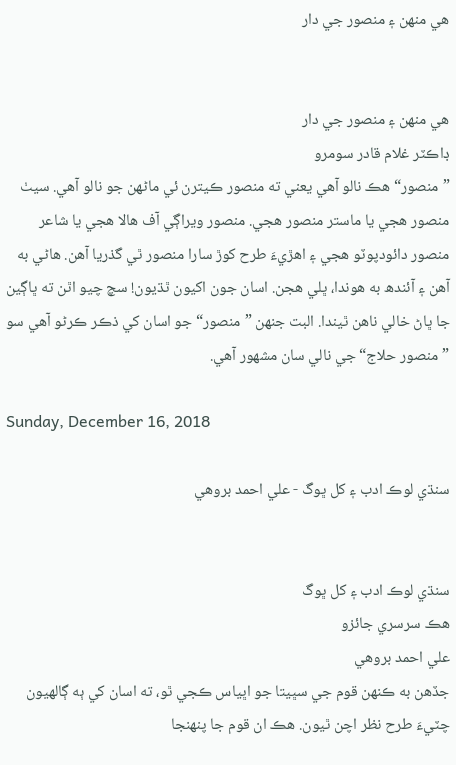ھي منھن ۽ منصور جي دار


ھي منھن ۽ منصور جي دار
ڊاڪٽر غلام قادر سومرو
”منصور“ ھڪ نالو آھي يعني ته منصور ڪيترن ئي ماڻھن جو نالو آھي. سيٺ منصور ھجي يا ماستر منصور ھجي. منصور ويراڳي آف ھالا ھجي يا شاعر منصور دائودپوٽو ھجي ۽ اھڙيءَ طرح کوڙ سارا منصور ٿي گذريا آھن. ھاڻي به آھن ۽ آئندھ به ھوندا، ڀلي ھجن. اسان جون اکيون ٿڌيون! سچ چيو اٿن ته ڀاڳين جا ڀاڻ خالي ناھن ٿيندا. البت جنھن ”منصور“ جو اسان کي ذڪر ڪرڻو آھي سو ”منصور حلاج“ جي نالي سان مشھور آھي.

Sunday, December 16, 2018

سنڌي لوڪ ادب ۽ کل ڀوگ - علي احمد بروھي


سنڌي لوڪ ادب ۽ کل ڀوگ
ھڪ سرسري جائزو
علي احمد بروھي
جڏھن به ڪنھن قوم جي سڀيتا جو اڀياس ڪجي ٿو، ته اسان کي ٻه ڳالھيون چٽيءَ طرح نظر اچن ٿيون. ھڪ ان قوم جا پنھنجا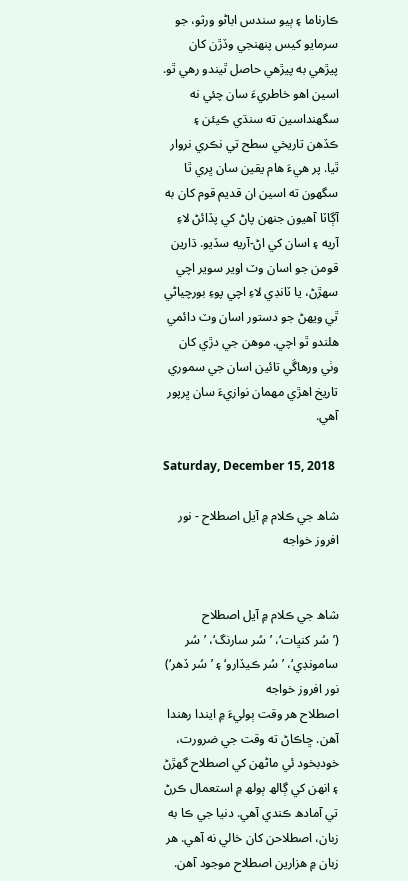ڪارناما ۽ ٻيو سندس اباڻو ورثو، جو سرمايو کيس پنھنجي وڏڙن کان پيڙھي به پيڙھي حاصل ٿيندو رھي ٿو. اسين اھو خاطريءَ سان چئي نه سگھنداسين ته سنڌي ڪيئن ۽ ڪڏھن تاريخي سطح تي نڪري نروار ٿيا. پر ھيءَ ھام يقين سان ڀري ٿا سگھون ته اسين ان قديم قوم کان به آڳاٽا آھيون جنھن پاڻ کي پڏائڻ لاءِ آريه ۽ اسان کي اڻ-آريه سڏيو. ڌارين قومن جو اسان وٽ اوير سوير اچي سھڙڻ، يا ٽانڊي لاءِ اچي پوءِ بورچياڻي ٿي ويھڻ جو دستور اسان وٽ دائمي ھلندو ٿو اچي. موھن جي دڙي کان وٺي ورھاڱي تائين اسان جي سموري تاريخ اھڙي مھمان نوازيءَ سان ڀرپور آھي.

Saturday, December 15, 2018

شاھ جي ڪلام ۾ آيل اصطلاح - نور افروز خواجه


شاھ جي ڪلام ۾ آيل اصطلاح
(’سُر کنڀات‘، ’سُر سارنگ‘، ’سُر سامونڊي‘، ’سُر ڪيڏارو‘ ۽ ’سُر ڏھر‘)
نور افروز خواجه
اصطلاح ھر وقت ٻوليءَ ۾ ايندا رھندا آھن. ڇاڪاڻ ته وقت جي ضرورت، خودبخود ئي ماڻھن کي اصطلاح گھڙڻ ۽ انھن کي ڳالھ ٻولھ ۾ استعمال ڪرڻ تي آمادھ ڪندي آھي. دنيا جي ڪا به زبان، اصطلاحن کان خالي نه آھي. ھر زبان ۾ ھزارين اصطلاح موجود آھن.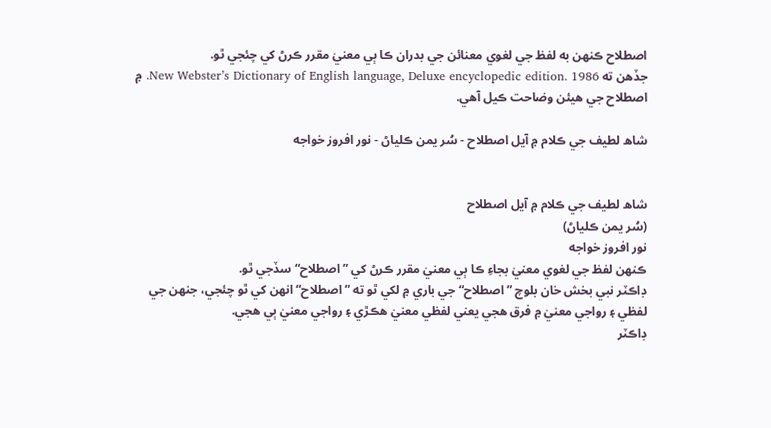اصطلاح ڪنھن به لفظ جي لغوي معنائن جي بدران ڪا ٻي معنيٰ مقرر ڪرڻ کي چئجي ٿو.
جڏھن ته New Webster’s Dictionary of English language, Deluxe encyclopedic edition. 1986. ۾ اصطلاح جي ھيئن وضاحت ڪيل آھي.

شاھ لطيف جي ڪلام ۾ آيل اصطلاح - سُر يمن ڪلياڻ - نور افروز خواجه


شاھ لطيف جي ڪلام ۾ آيل اصطلاح
(سُر يمن ڪلياڻ)
نور افروز خواجه
ڪنھن لفظ جي لغوي معنيٰ بجاءِ ڪا ٻي معنيٰ مقرر ڪرڻ کي ”اصطلاح“ سڏجي ٿو.
ڊاڪٽر نبي بخش خان بلوچ ”اصطلاح“ جي باري ۾ لکي ٿو ته ”اصطلاح“ انھن کي ٿو چئجي، جنھن جي لفظي ۽ رواجي معنيٰ ۾ فرق ھجي يعني لفظي معنيٰ ھڪڙي ۽ رواجي معنيٰ ٻي ھجي.
ڊاڪٽر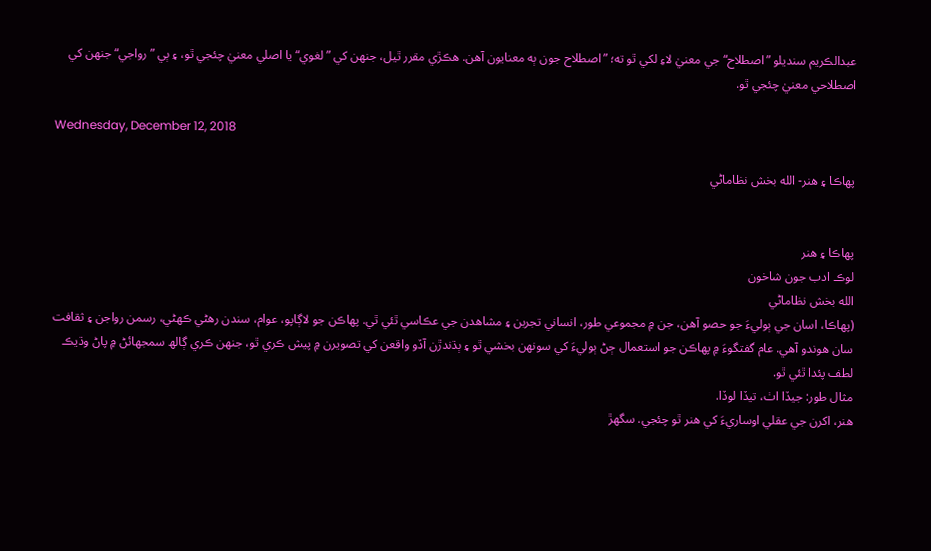عبدالڪريم سنديلو ”اصطلاح“ جي معنيٰ لاءِ لکي ٿو ته؛ ”اصطلاح جون ٻه معنايون آھن. ھڪڙي مقرر ٿيل، جنھن کي ”لغوي“ يا اصلي معنيٰ چئجي ٿو، ۽ ٻي ”رواجي“ جنھن کي اصطلاحي معنيٰ چئجي ٿو.

Wednesday, December 12, 2018

پھاڪا ۽ ھنر- الله بخش نظاماڻي


پھاڪا ۽ ھنر
لوڪ ادب جون شاخون
الله بخش نظاماڻي
(پھاڪا، اسان جي ٻوليءَ جو حصو آھن، جن ۾ مجموعي طور، انساني تجربن ۽ مشاھدن جي عڪاسي ٿئي ٿي. پھاڪن جو لاڳاپو، عوام، سندن رھڻي ڪھڻي، رسمن رواجن ۽ ثقافت سان ھوندو آھي. عام گفتگوءَ ۾ پھاڪن جو استعمال ڄڻ ٻوليءَ کي سونھن بخشي ٿو ۽ ٻڌندڙن آڏو واقعن کي تصويرن ۾ پيش ڪري ٿو، جنھن ڪري ڳالھ سمجھائڻ ۾ پاڻ وڌيڪ لطف پئدا ٿئي ٿو.
مثال طور: جيڏا اٺ، تيڏا لوڏا.
ھنر، اکرن جي عقلي اوساريءَ کي ھنر ٿو چئجي. سگھڙ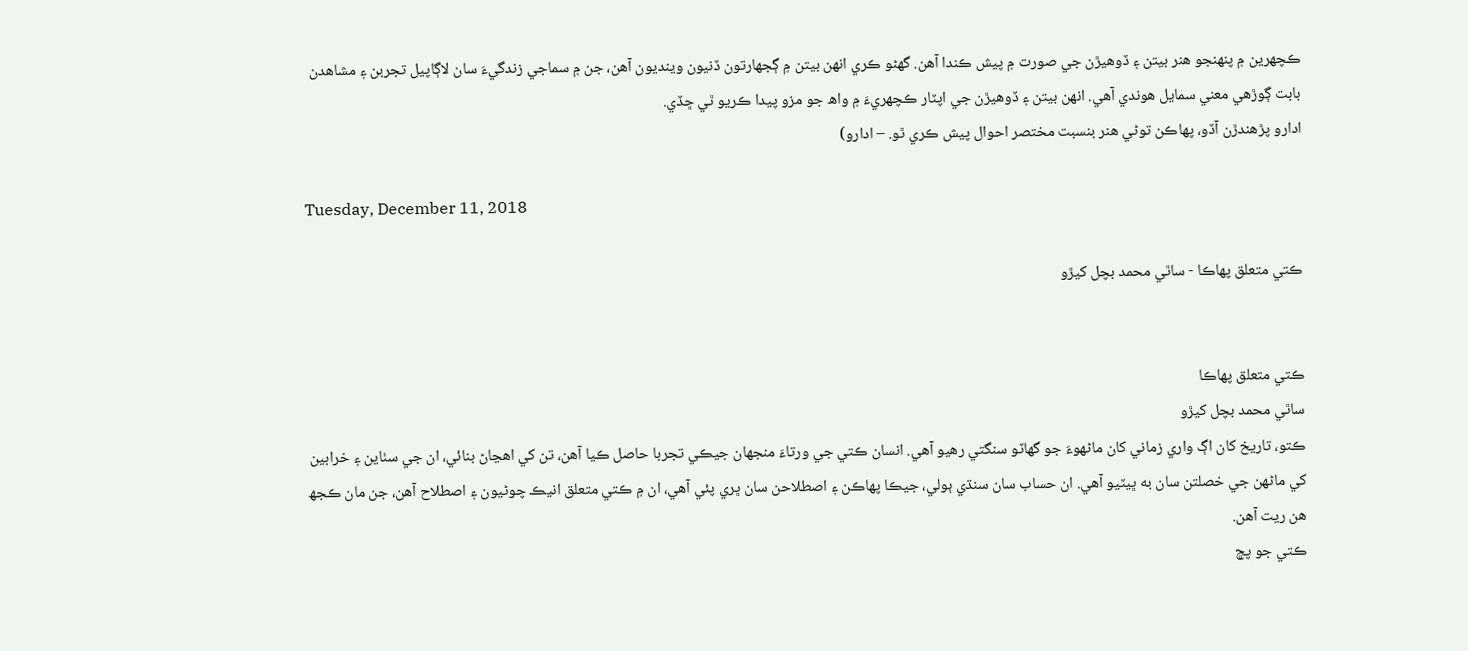ڪچھرين ۾ پنھنجو ھنر بيتن ۽ ڏوھيڙن جي صورت ۾ پيش ڪندا آھن. گھڻو ڪري انھن بيتن ۾ ڳجھارتون ڏنيون وينديون آھن، جن ۾ سماجي زندگيءَ سان لاڳاپيل تجربن ۽ مشاھدن بابت ڳوڙھي معني سمايل ھوندي آھي. انھن بيتن ۽ ڏوھيڙن جي اپٽار ڪچھريءَ ۾ واھ جو مزو پيدا ڪريو ٿي ڇڏي.
ادارو پڙھندڙن آڏو، پھاڪن توڻي ھنر بنسبت مختصر احوال پيش ڪري ٿو. – ادارو)

Tuesday, December 11, 2018

ڪتي متعلق پھاڪا - ساٿي محمد بچل کيڙو


ڪتي متعلق پھاڪا
ساٿي محمد بچل کيڙو
ڪتو، تاريخ کان اڳ واري زماني کان ماڻھوءَ جو گھاٽو سنگتي رھيو آھي. انسان ڪتي جي ورتاءَ منجھان جيڪي تجربا حاصل ڪيا آھن، تن کي اھڃاڻ بنائي، ان جي سٺاين ۽ خرابين کي ماڻھن جي خصلتن سان به ڀيٽيو آھي. ان حساب سان سنڌي ٻولي، جيڪا پھاڪن ۽ اصطلاحن سان ڀري پئي آھي، ان ۾ ڪتي متعلق انيڪ چوڻيون ۽ اصطلاح آھن، جن مان ڪجھ ھن ريت آھن.
ڪتي جو پڇ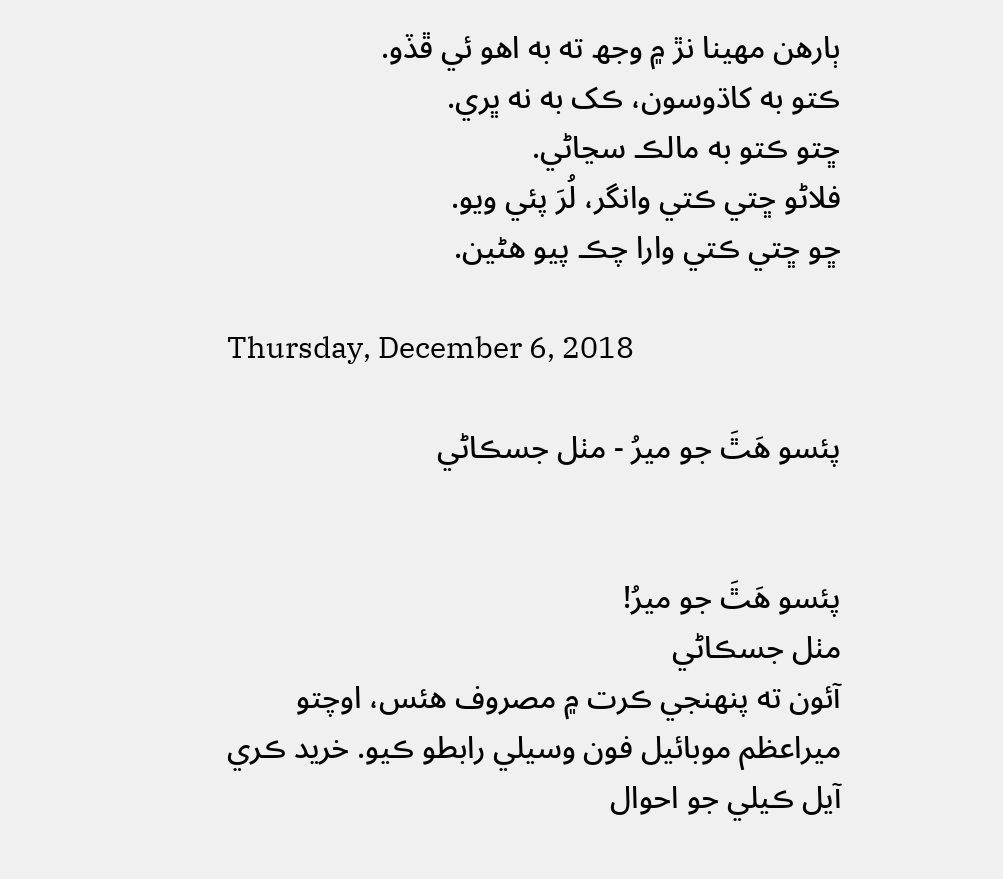ٻارھن مھينا نڙ ۾ وجھ ته به اھو ئي ڦڏو.
ڪتو به کاڌوسون، ڪک به نه ڀري.
ڇتو ڪتو به مالڪ سڃاڻي.
فلاڻو ڇتي ڪتي وانگر، لُرَ پئي ويو.
ڇو ڇتي ڪتي وارا چڪ پيو ھڻين.

Thursday, December 6, 2018

پئسو هَٿَ جو ميرُ - مٺل جسڪاڻي


پئسو هَٿَ جو ميرُ!
مٺل جسڪاڻي
آئون ته پنهنجي ڪرت ۾ مصروف هئس، اوچتو ميراعظم موبائيل فون وسيلي رابطو ڪيو. خريد ڪري آيل ڪيلي جو احوال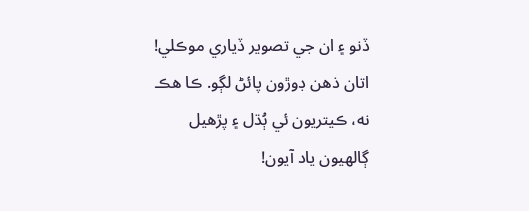ڏنو ۽ ان جي تصوير ڏياري موڪلي! اتان ذهن ڊوڙون پائڻ لڳو. ڪا هڪ نه، ڪيتريون ئي ٻُڌل ۽ پڙهيل ڳالهيون ياد آيون!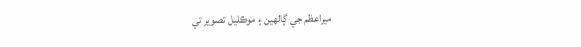ميراعظم جي ڳالهين ۽ موڪليل تصوير تي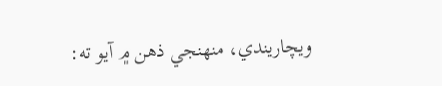ويچاريندي، منهنجي ذهن ۾ آيو ته: